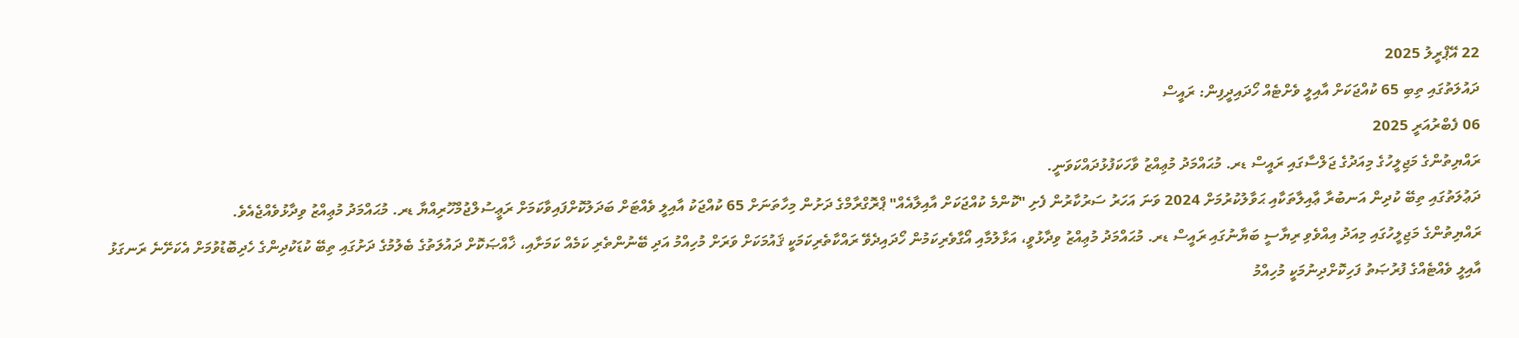22 އޭޕްރީލު 2025
ދައުލަތުގައި ތިބި 65 ކުއްޖަކަށް އާއިލީ ވެށްޓެއް ހޯދައިދީފިން: ރައީސް
06 ފެބްރުއަރީ 2025
ރައްޔިތުންގެ މަޖިލީހުގެ މިއަދުގެ ޖަލްސާގައި ރައީސް ޑރ. މުޙައްމަދު މުޢިއްޒު ވާހަކަފުޅުދައްކަވަނީ.
ދަޢުލަތުގައި ތިބޭ ކުދިން އަނބުރާ ޢާއިލާތަކާއި ޙަވާލުކުރުމަށް 2024 ވަނަ އަހަރު ސަރުކާރުން ފެށި "ކޮންމެ ކުއްޖަކަށް އާއިލާއެއް" ޕްރޮގްރާމްގެ ދަށުން މިހާތަނަށް 65 ކުއްޖަކު އާއިލީ ވެއްޓަށް ބަދަލުކޮށްފައިވާކަމަށް ރަޢީސުލްޖުމްހޫރިއްޔާ ޑރ. މުޙައްމަދު މުޢިއްޒު ވިދާޅުވެއްޖެއެވެ.
ރައްޔިތުންގެ މަޖިލީހުގައި މިއަދު އިއްވެވި ރިޔާސީ ބަޔާނުގައި ރައީސް ޑރ. މުޙައްމަދު މުޢިއްޒު ވިދާޅުވީ، އަޅާލުމާއި އޯގާވެރިކަމުން ހޯދައިދެވޭ ރައްކާތެރިކަމަކީ ޤައުމަކަށް ވަރަށް މުހިއްމު އަދި ބޭނުންތެރި ކަމެއް ކަމަށާއި، ޚާއްޞަކޮށް ދައުލަތުގެ ބެލުމުގެ ދަށުގައި ތިބޭ ކުޑަކުދިންގެ ހެދިބޮޑުވުމަށް އެކަށޭނެ ރަނގަޅު އާއިލީ ވެއްޓެއްގެ ފުރުޞަތު ފަހިކޮށްދިނުމަކީ މުހިއްމު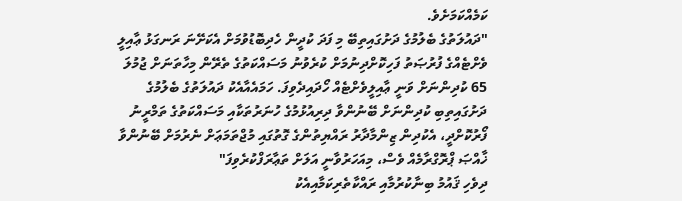ކަމެއްކަމަށެވެ.
"ދައުލަތުގެ ބެލުމުގެ ދަށުގައިތިބޭ މި ފަދަ ކުދީން ހެދިބޮޑުވުމަށް އެކަށޭނަ ރަނގަޅު ޢާއިލީ ވެށްޓެއްގެ ފުރުޞަތު ފަހިކޮށްދިނުމަށް ކުރެވުނު މަސައްކަތުގެ ތެރޭން މިހާތަނަށް ޖުމުލަ 65 ކުދިންނަށް ވަނީ ޢާއިލީވެށްޓެއް ހޯދައިދެވިފަ. ހަމައެއާއެކު ދައުލަތުގެ ބެލުމުގެ ދަށުގައިތިބި ކުދިންނަށް ބޭނުންވާ ދިރިއުޅުމުގެ ހުނަރުތަކާއި މަސައްކަތުގެ ތަމްރީނު ފޯރުކޮށްދީ، އެކުދިން ޒިންމާދާރު ރައްޔިތުންގެ ގޮތުގައި މުޖްތަމަޢަށް ނެރުމަށް ބޭނުންވާ ޚާއްޞަ ޕްރޮގްރާމެއް ވެސް، މިއަހަރުވާނީ އަލަށް ތަޢާރަފްކުރެވިފަ"
ދިވެހި ޤައުމު ބިނާކުރުމާއި ރައްކާތެރިކަމާއިއެކު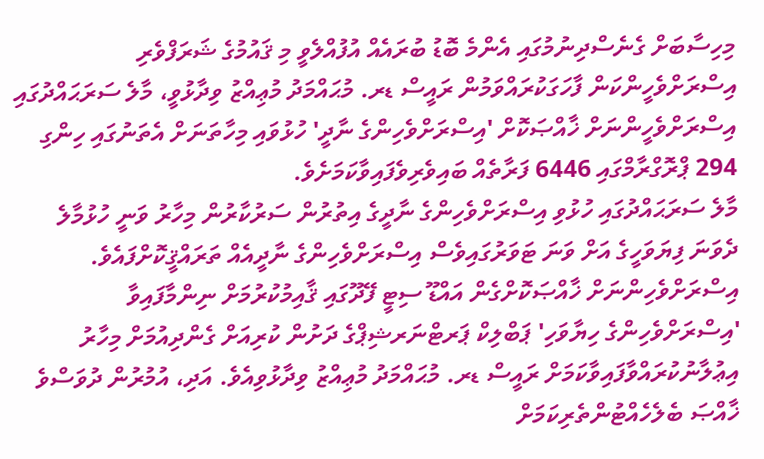މިހިސާބަށް ގެނެސްދިނުމުގައި އެންމެ ބޮޑު ބުރައެއް އުފުއްލެވީ މި ޤައުމުގެ ޝަރަފްވެރި އިސްރަށްވެހީންކަން ފާހަގަކުރައްވަމުން ރައީސް ޑރ. މުޙައްމަދު މުޢިއްޒު ވިދާޅުވީ، މާލެ ސަރަޙައްދުގައި އިސްރަށްވެހީންނަށް ޚާއްޞަކޮށް 'އިސްރަށްވެހިންގެ ނާދީ' ހުޅުވައި މިހާތަނަށް އެތަނުގައި ހިންގި 294 ޕްރޮގްރާމްގައި 6446 ފަރާތެއް ބައިވެރިވެފައިވާކަމަށެވެ.
މާލެ ސަރަޙައްދުގައި ހުޅުވި އިސްރަށްވެހިންގެ ނާދީގެ އިތުރުން ސަރުކާރުން މިހާރު ވަނީ ހުޅުމާލެ ދެވަނަ ފިޔަވަހީގެ އަށް ވަނަ ޓަވަރުގައިވެސް އިސްރަށްވެހިންގެ ނާދީއެއް ތަރައްޤީކޮށްފައެވެ.
އިސްރަށްވެހިންނަށް ޚާއްޞަކޮށްގެން އައްޑޫ ސިޓީ ފޭދޫގައި ޤާއިމުކުރުމަށް ނިންމާފައިވާ 'އިސްރަށްވެހިންގެ ހިޔާވަހި' ޕަބްލިކް ޕަރޓްނަރޝިޕްގެ ދަށުން ކުރިއަށް ގެންދިއުމަށް މިހާރު އިޢުލާނުކުރައްވާފައިވާކަމަށް ރައީސް ޑރ. މުޙައްމަދު މުޢިއްޒު ވިދާޅުވިއެވެ. އަދި، އުމުރުން ދުވަސްވެ ޚާއްޞަ ބެލެހެއްޓުންތެރިކަމަށް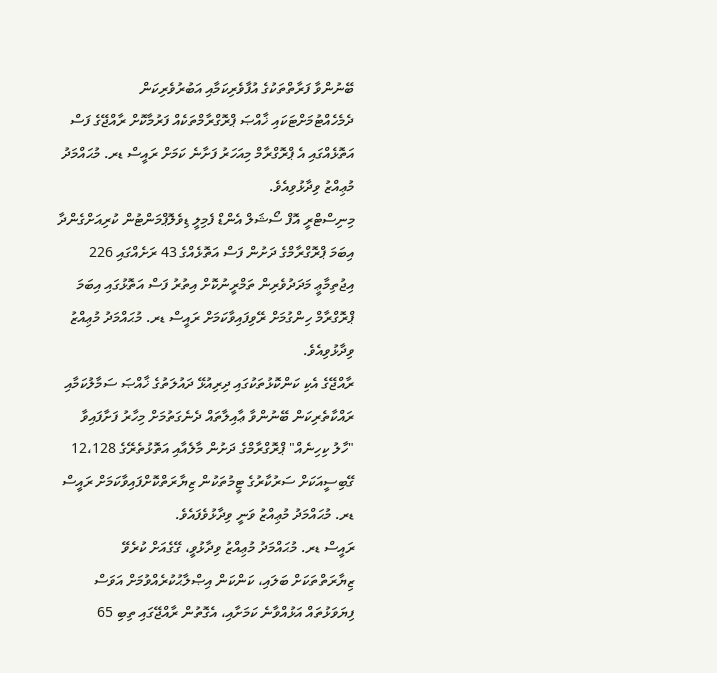ބޭނުންވާ ފަރާތްތަކުގެ އުފާވެރިކަމާއި އަބުރުވެރިކަން ދެމެހެއްޓުމަށްޓަކައި ޚާއްޞަ ޕްރޮގްރާމްތަކެއް ފަރުމާކޮށް ރާއްޖޭގެ ފަސް އަތޮޅެއްގައި އެ ޕްރޮގްރާމް މިއަހަރު ފަށާނެ ކަމަށް ރައީސް ޑރ. މުޙައްމަދު މުޢިއްޒު ވިދާޅުވިއެވެ.
މިނިސްޓްރީ އޮފް ސޯޝަލް އެންޑް ފެމިލީ ޑިވެލޮޕްމަންޓުން ކުރިއަށްގެންދާ އިބަމަ ޕްރޮގްރާމްގެ ދަށުން ފަސް އަތޮޅެއްގެ 43 ރަށެއްގައި 226 އިޖުތިމާޢީ މަދަދުވެރިން ތަމްރީނުކޮށް އިތުރު ފަސް އަތޮޅުގައި އިބަމަ ޕްރޮގްރާމް ހިންގުމަށް ރޭވިފައިވާކަމަށް ރައީސް ޑރ. މުޙައްމަދު މުޢިއްޒު ވިދާޅުވިއެވެ.
ރާއްޖޭގެ އެކި ކަންކޮޅުތަކުގައި ދިރިއުޅޭ ދައުލަތުގެ ޚާއްޞަ ސަމާލުކަމާއި ރައްކާތެރިކަން ބޭނުންވާ ޢާއިލާތައް ދެނެގަތުމަށް މިހާރު ފަށާފައިވާ "ހާލު ކިހިނެއް" ޕްރޮގްރާމްގެ ދަށުން މާލެއާއި އަތޮޅުތެރޭގެ 12،128 ގޭބިސީއަކަށް ސަރުކާރުގެ ޓީމުތަކުން ޒިޔާރަތްކޮށްފައިވާކަމަށް ރައީސް ޑރ. މުޙައްމަދު މުޢިއްޒު ވަނީ ވިދާޅުވެފައެވެ.
ރައީސް ޑރ. މުޙައްމަދު މުޢިއްޒު ވިދާޅުވީ، ގޭގެއަށް ކުރެވޭ ޒިޔާރަތްތަކަށް ބަލައި، ކަންކަން އިޞްލާޙުކުރެއްވުމަށް އަވަސް ފިޔަވަޅުތައް އަޅުއްވާނެ ކަމަށާއި، އެގޮތުން ރާއްޖޭގައި ތިބި 65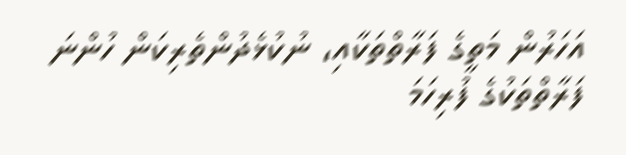އަހަރުން މަތީގެ ފަރާތްތަކާއި، ނުކުޅެދުންތެރިކަން ހުންނަ ފަރާތްތަކުގެ ފުރިހަމަ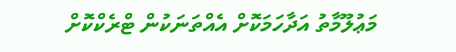މަޢުލޫމާތު އަދާހަމަކޮށް އެއްތަނަކުން ޓްރެކްކޮށް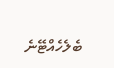ބެލެހެއްޓޭނެ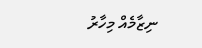ނިޒާމެއް މިހާރު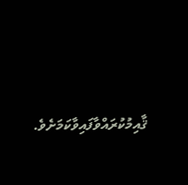ޤާއިމުކުރައްވާފައިވާކަމަށެވެ.